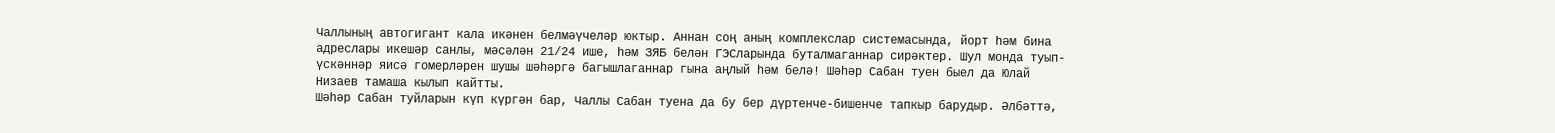Чаллының автогигант кала икәнен белмәүчеләр юктыр. Аннан соң аның комплекслар системасында, йорт һәм бина адреслары икешәр санлы, мәсәлән 21/24 ише, һәм ЗЯБ белән ГЭСларында буталмаганнар сирәктер. Шул монда туып-үскәннәр яисә гомерләрен шушы шәһәргә багышлаганнар гына аңлый һәм белә! Шәһәр Сабан туен быел да Юлай Низаев тамаша кылып кайтты.
Шәһәр Сабан туйларын күп күргән бар, Чаллы Сабан туена да бу бер дүртенче-бишенче тапкыр барудыр. Әлбәттә,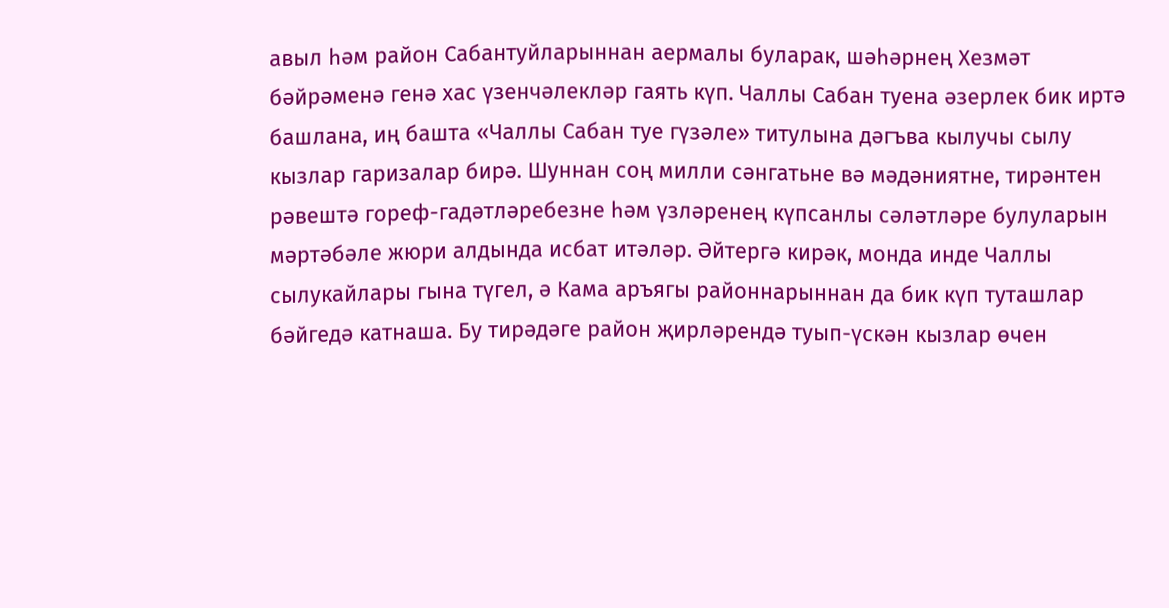авыл һәм район Сабантуйларыннан аермалы буларак, шәһәрнең Хезмәт бәйрәменә генә хас үзенчәлекләр гаять күп. Чаллы Сабан туена әзерлек бик иртә башлана, иң башта «Чаллы Сабан туе гүзәле» титулына дәгъва кылучы сылу кызлар гаризалар бирә. Шуннан соң милли сәнгатьне вә мәдәниятне, тирәнтен рәвештә гореф-гадәтләребезне һәм үзләренең күпсанлы сәләтләре булуларын мәртәбәле жюри алдында исбат итәләр. Әйтергә кирәк, монда инде Чаллы сылукайлары гына түгел, ә Кама аръягы районнарыннан да бик күп туташлар бәйгедә катнаша. Бу тирәдәге район җирләрендә туып-үскән кызлар өчен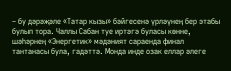– бу дәрәҗәле «Татар кызы» бәйгесенә үрләүнең бер этабы булып тора. Чаллы Сабан туе иртәгә буласы көнне, шәһәрнең «Энергетик» мәдәният сараенда финал тантанасы була, гадәттә. Монда инде озак еллар әлеге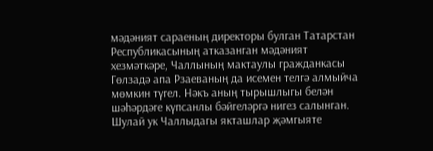мәдәният сараеның директоры булган Татарстан Республикасының атказанган мәдәният хезмәткәре, Чаллының мактаулы гражданкасы Гөлзадә апа Рзаеваның да исемен телгә алмыйча мөмкин түгел. Нәкъ аның тырышлыгы белән шәһәрдәге күпсанлы бәйгеләргә нигез салынган. Шулай ук Чаллыдагы якташлар җәмгыяте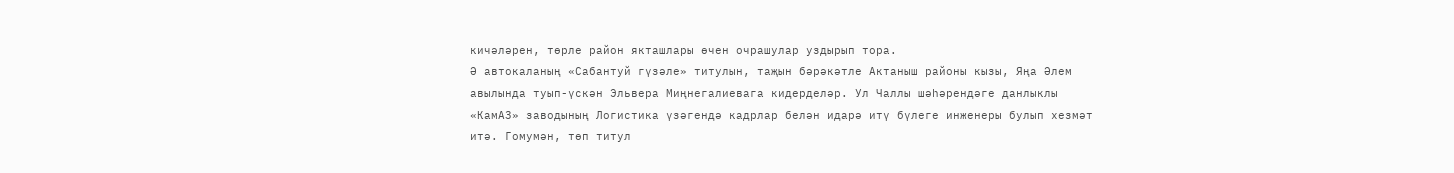кичәләрен, төрле район якташлары өчен очрашулар уздырып тора.
Ә автокаланың «Сабантуй гүзәле» титулын, таҗын бәрәкәтле Актаныш районы кызы, Яңа Әлем авылында туып-үскән Эльвера Миңнегалиевага кидерделәр. Ул Чаллы шәһәрендәге данлыклы «КамАЗ» заводының Логистика үзәгендә кадрлар белән идарә итү бүлеге инженеры булып хезмәт итә. Гомумән, төп титул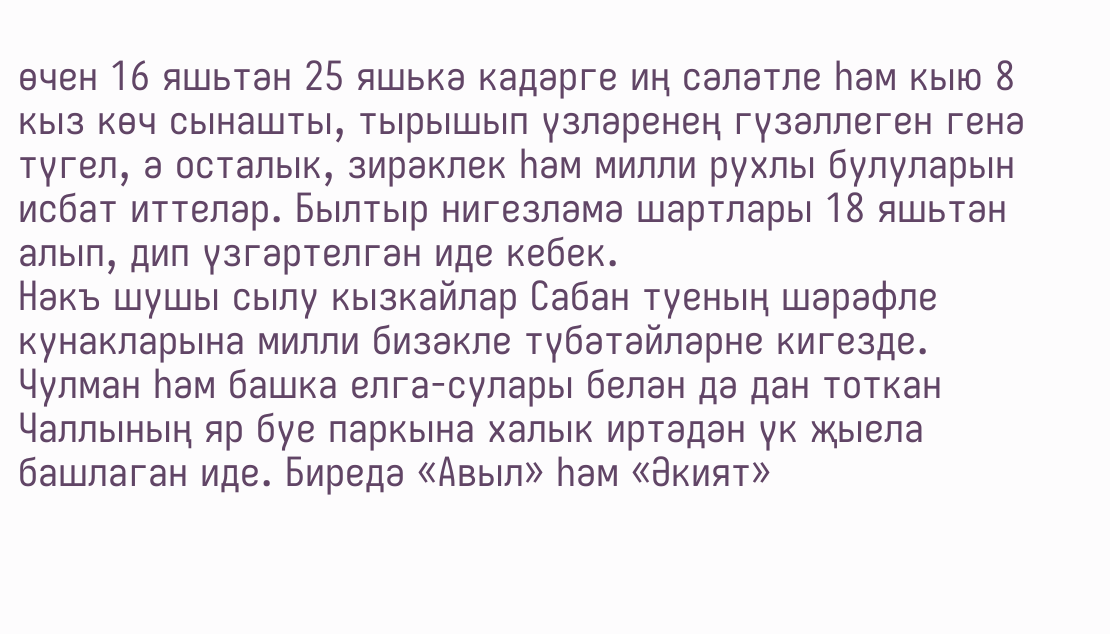өчен 16 яшьтән 25 яшькә кадәрге иң сәләтле һәм кыю 8 кыз көч сынашты, тырышып үзләренең гүзәллеген генә түгел, ә осталык, зирәклек һәм милли рухлы булуларын исбат иттеләр. Былтыр нигезләмә шартлары 18 яшьтән алып, дип үзгәртелгән иде кебек.
Нәкъ шушы сылу кызкайлар Сабан туеның шәрәфле кунакларына милли бизәкле түбәтәйләрне кигезде.
Чулман һәм башка елга-сулары белән дә дан тоткан Чаллының яр буе паркына халык иртәдән үк җыела башлаган иде. Биредә «Авыл» һәм «Әкият»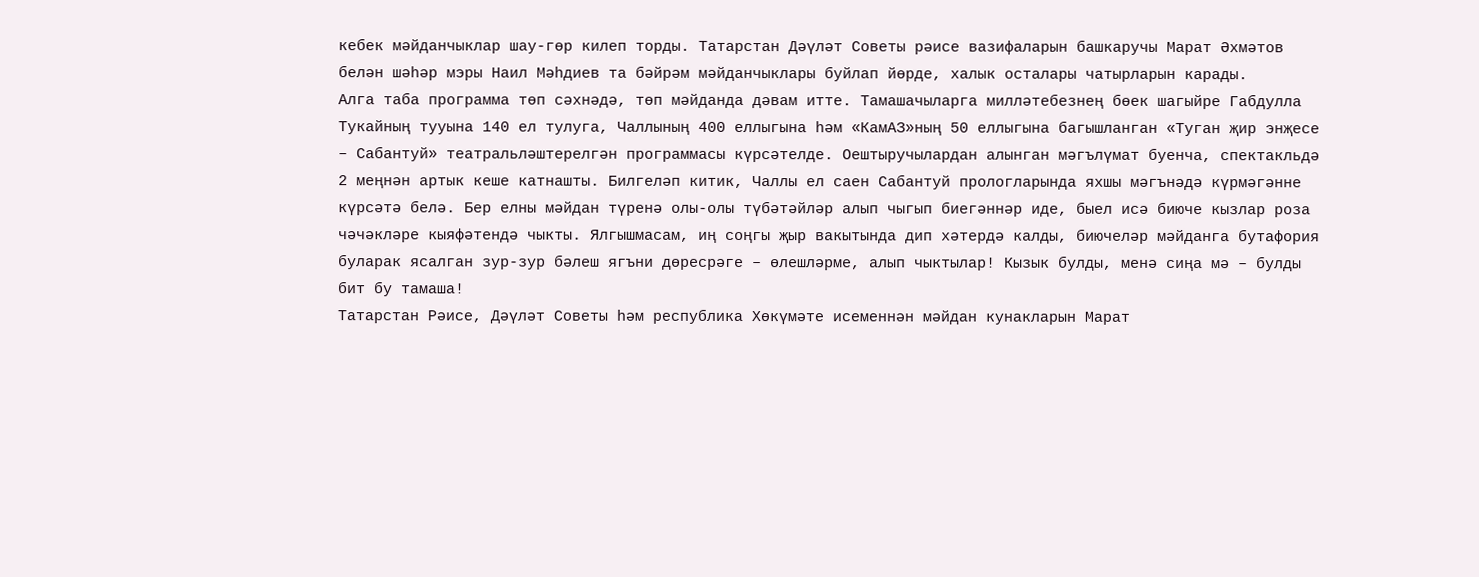кебек мәйданчыклар шау-гөр килеп торды. Татарстан Дәүләт Советы рәисе вазифаларын башкаручы Марат Әхмәтов белән шәһәр мэры Наил Мәһдиев та бәйрәм мәйданчыклары буйлап йөрде, халык осталары чатырларын карады.
Алга таба программа төп сәхнәдә, төп мәйданда дәвам итте. Тамашачыларга милләтебезнең бөек шагыйре Габдулла Тукайның тууына 140 ел тулуга, Чаллының 400 еллыгына һәм «КамАЗ»ның 50 еллыгына багышланган «Туган җир энҗесе – Сабантуй» театральләштерелгән программасы күрсәтелде. Оештыручылардан алынган мәгълүмат буенча, спектакльдә 2 меңнән артык кеше катнашты. Билгеләп китик, Чаллы ел саен Сабантуй прологларында яхшы мәгънәдә күрмәгәнне күрсәтә белә. Бер елны мәйдан түренә олы-олы түбәтәйләр алып чыгып биегәннәр иде, быел исә биюче кызлар роза чәчәкләре кыяфәтендә чыкты. Ялгышмасам, иң соңгы җыр вакытында дип хәтердә калды, биючеләр мәйданга бутафория буларак ясалган зур-зур бәлеш ягъни дөресрәге – өлешләрме, алып чыктылар! Кызык булды, менә сиңа мә – булды бит бу тамаша!
Татарстан Рәисе, Дәүләт Советы һәм республика Хөкүмәте исеменнән мәйдан кунакларын Марат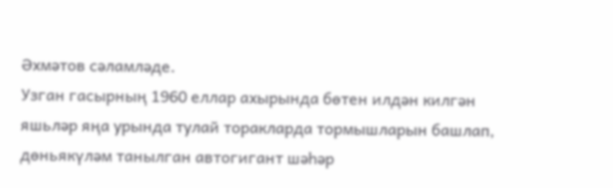Әхмәтов сәламләде.
Узган гасырның 1960 еллар ахырында бөтен илдән килгән яшьләр яңа урында тулай торакларда тормышларын башлап, дөньякүләм танылган автогигант шәһәр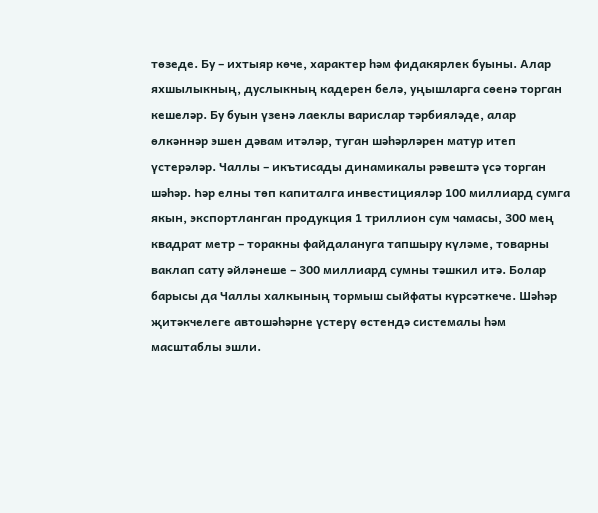төзеде. Бу – ихтыяр көче, характер һәм фидакярлек буыны. Алар яхшылыкның, дуслыкның кадерен белә, уңышларга сөенә торган кешеләр. Бу буын үзенә лаеклы варислар тәрбияләде, алар өлкәннәр эшен дәвам итәләр, туган шәһәрләрен матур итеп үстерәләр. Чаллы – икътисады динамикалы рәвештә үсә торган шәһәр. Һәр елны төп капиталга инвестицияләр 100 миллиард сумга якын, экспортланган продукция 1 триллион сум чамасы, 300 мең квадрат метр – торакны файдалануга тапшыру күләме, товарны ваклап сату әйләнеше – 300 миллиард сумны тәшкил итә. Болар барысы да Чаллы халкының тормыш сыйфаты күрсәткече. Шәһәр җитәкчелеге автошәһәрне үстерү өстендә системалы һәм масштаблы эшли.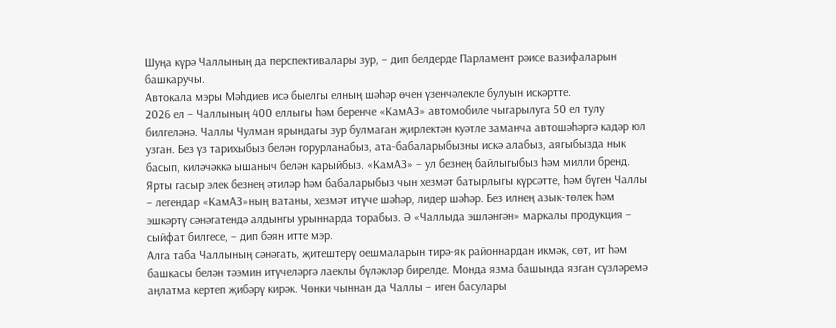Шуңа күрә Чаллының да перспективалары зур, – дип белдерде Парламент рәисе вазифаларын башкаручы.
Автокала мэры Мәһдиев исә быелгы елның шәһәр өчен үзенчәлекле булуын искәртте.
2026 ел – Чаллының 400 еллыгы һәм беренче «КамАЗ» автомобиле чыгарылуга 50 ел тулу билгеләнә. Чаллы Чулман ярындагы зур булмаган җирлектән куәтле заманча автошәһәргә кадәр юл узган. Без үз тарихыбыз белән горурланабыз, ата-бабаларыбызны искә алабыз, аягыбызда нык басып, киләчәккә ышаныч белән карыйбыз. «КамАЗ» – ул безнең байлыгыбыз һәм милли бренд. Ярты гасыр элек безнең әтиләр һәм бабаларыбыз чын хезмәт батырлыгы күрсәтте, һәм бүген Чаллы – легендар «КамАЗ»ның ватаны, хезмәт итүче шәһәр, лидер шәһәр. Без илнең азык-төлек һәм эшкәртү сәнәгатендә алдынгы урыннарда торабыз. Ә «Чаллыда эшләнгән» маркалы продукция – сыйфат билгесе, – дип бәян итте мэр.
Алга таба Чаллының сәнәгать, җитештерү оешмаларын тирә-як районнардан икмәк, сөт, ит һәм башкасы белән тәэмин итүчеләргә лаеклы бүләкләр бирелде. Монда язма башында язган сүзләремә аңлатма кертеп җибәрү кирәк. Чөнки чыннан да Чаллы – иген басулары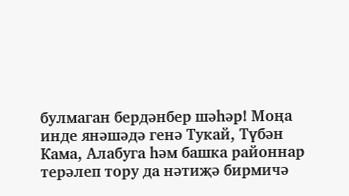булмаган бердәнбер шәһәр! Моңа инде янәшәдә генә Тукай, Түбән Кама, Алабуга һәм башка районнар терәлеп тору да нәтиҗә бирмичә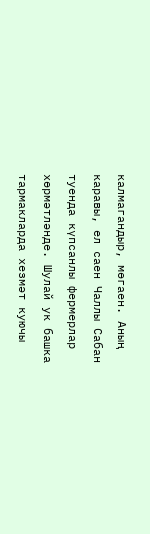калмагандыр, мөгаен. Аның каравы, ел саен Чаллы Сабан туенда күпсанлы фермерлар хөрмәтләнде. Шулай ук башка тармакларда хезмәт куючы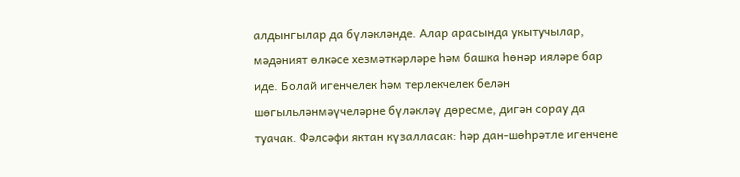алдынгылар да бүләкләнде. Алар арасында укытучылар, мәдәният өлкәсе хезмәткәрләре һәм башка һөнәр ияләре бар иде. Болай игенчелек һәм терлекчелек белән шөгыльләнмәүчеләрне бүләкләү дөресме, дигән сорау да туачак. Фәлсәфи яктан күзалласак: һәр дан-шөһрәтле игенчене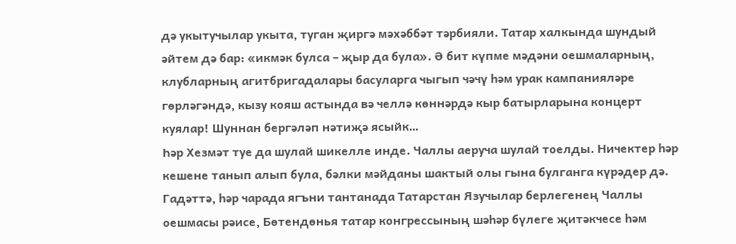дә укытучылар укыта, туган җиргә мәхәббәт тәрбияли. Татар халкында шундый әйтем дә бар: «икмәк булса – җыр да була». Ә бит күпме мәдәни оешмаларның, клубларның агитбригадалары басуларга чыгып чәчү һәм урак кампанияләре гөрләгәндә, кызу кояш астында вә челлә көннәрдә кыр батырларына концерт куялар! Шуннан бергәләп нәтиҗә ясыйк…
Һәр Хезмәт туе да шулай шикелле инде. Чаллы аеруча шулай тоелды. Ничектер һәр кешене танып алып була, бәлки мәйданы шактый олы гына булганга күрәдер дә.
Гадәттә, һәр чарада ягъни тантанада Татарстан Язучылар берлегенең Чаллы оешмасы рәисе, Бөтендөнья татар конгрессының шәһәр бүлеге җитәкчесе һәм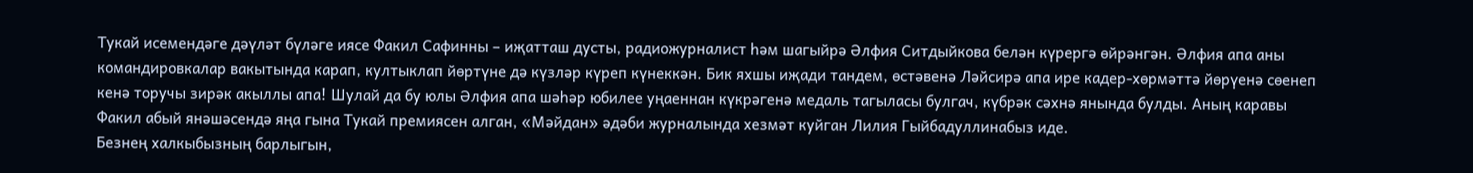Тукай исемендәге дәүләт бүләге иясе Факил Сафинны – иҗатташ дусты, радиожурналист һәм шагыйрә Әлфия Ситдыйкова белән күрергә өйрәнгән. Әлфия апа аны командировкалар вакытында карап, култыклап йөртүне дә күзләр күреп күнеккән. Бик яхшы иҗади тандем, өстәвенә Ләйсирә апа ире кадер-хөрмәттә йөрүенә сөенеп кенә торучы зирәк акыллы апа! Шулай да бу юлы Әлфия апа шәһәр юбилее уңаеннан күкрәгенә медаль тагыласы булгач, күбрәк сәхнә янында булды. Аның каравы Факил абый янәшәсендә яңа гына Тукай премиясен алган, «Мәйдан» әдәби журналында хезмәт куйган Лилия Гыйбадуллинабыз иде.
Безнең халкыбызның барлыгын,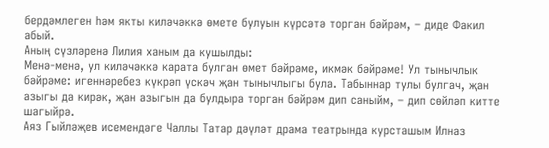бердәмлеген һәм якты киләчәккә өмете булуын күрсәтә торган бәйрәм, – диде Факил абый.
Аның сүзләренә Лилия ханым да кушылды:
Менә-менә, ул киләчәккә карата булган өмет бәйрәме, икмәк бәйрәме! Ул тынычлык бәйрәме: игеннәребез күкрәп үскәч җан тынычлыгы була. Табыннар тулы булгач, җан азыгы да кирәк, җан азыгын да булдыра торган бәйрәм дип саныйм, – дип сөйләп китте шагыйрә.
Аяз Гыйләҗев исемендәге Чаллы Татар дәүләт драма театрында курсташым Илназ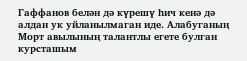Гаффанов белән дә күрешү һич кенә дә алдан ук уйланылмаган иде. Алабуганың Морт авылының талантлы егете булган курсташым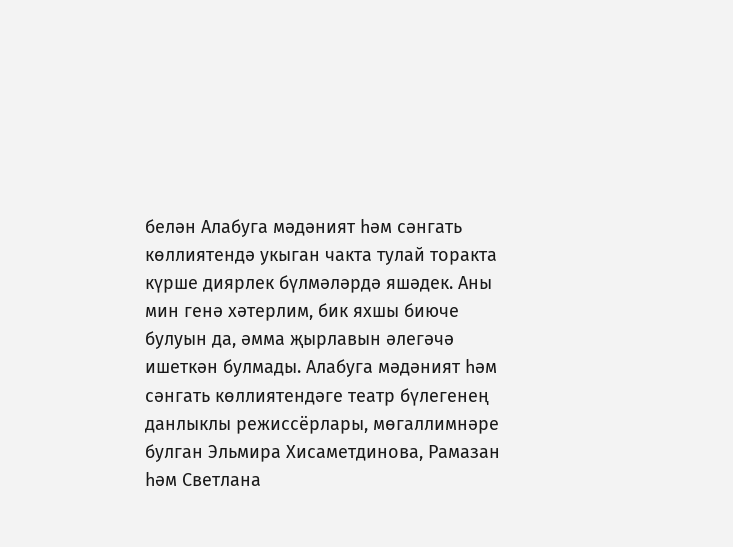белән Алабуга мәдәният һәм сәнгать көллиятендә укыган чакта тулай торакта күрше диярлек бүлмәләрдә яшәдек. Аны мин генә хәтерлим, бик яхшы биюче булуын да, әмма җырлавын әлегәчә ишеткән булмады. Алабуга мәдәният һәм сәнгать көллиятендәге театр бүлегенең данлыклы режиссёрлары, мөгаллимнәре булган Эльмира Хисаметдинова, Рамазан һәм Светлана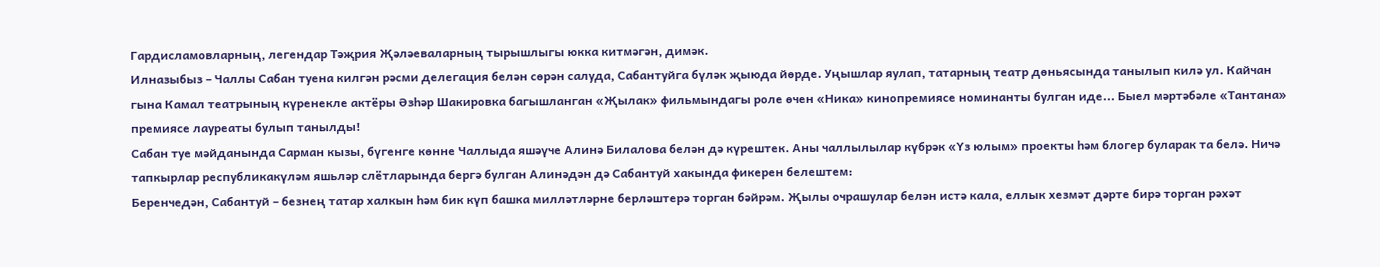Гардисламовларның, легендар Тәҗрия Җәләеваларның тырышлыгы юкка китмәгән, димәк.
Илназыбыз – Чаллы Сабан туена килгән рәсми делегация белән сөрән салуда, Сабантуйга бүләк җыюда йөрде. Уңышлар яулап, татарның театр дөньясында танылып килә ул. Кайчан гына Камал театрының күренекле актёры Әзһәр Шакировка багышланган «Җылак» фильмындагы роле өчен «Ника» кинопремиясе номинанты булган иде... Быел мәртәбәле «Тантана» премиясе лауреаты булып танылды!
Сабан туе мәйданында Сарман кызы, бүгенге көнне Чаллыда яшәүче Алинә Билалова белән дә күрештек. Аны чаллылылар күбрәк «Үз юлым» проекты һәм блогер буларак та белә. Ничә тапкырлар республикакүләм яшьләр слётларында бергә булган Алинәдән дә Сабантуй хакында фикерен белештем:
Беренчедән, Сабантуй – безнең татар халкын һәм бик күп башка милләтләрне берләштерә торган бәйрәм. Җылы очрашулар белән истә кала, еллык хезмәт дәрте бирә торган рәхәт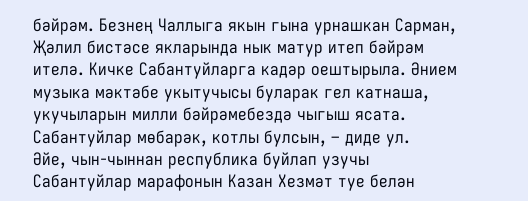бәйрәм. Безнең Чаллыга якын гына урнашкан Сарман, Җәлил бистәсе якларында нык матур итеп бәйрәм ителә. Кичке Сабантуйларга кадәр оештырыла. Әнием музыка мәктәбе укытучысы буларак гел катнаша, укучыларын милли бәйрәмебездә чыгыш ясата. Сабантуйлар мөбарәк, котлы булсын, – диде ул.
Әйе, чын-чыннан республика буйлап узучы Сабантуйлар марафонын Казан Хезмәт туе белән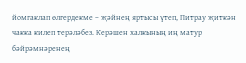йомгаклап өлгердекме – җәйнең яртысы үтеп, Питрау җиткән чакка килеп терәләбез. Керәшен халкының иң матур бәйрәмнәренең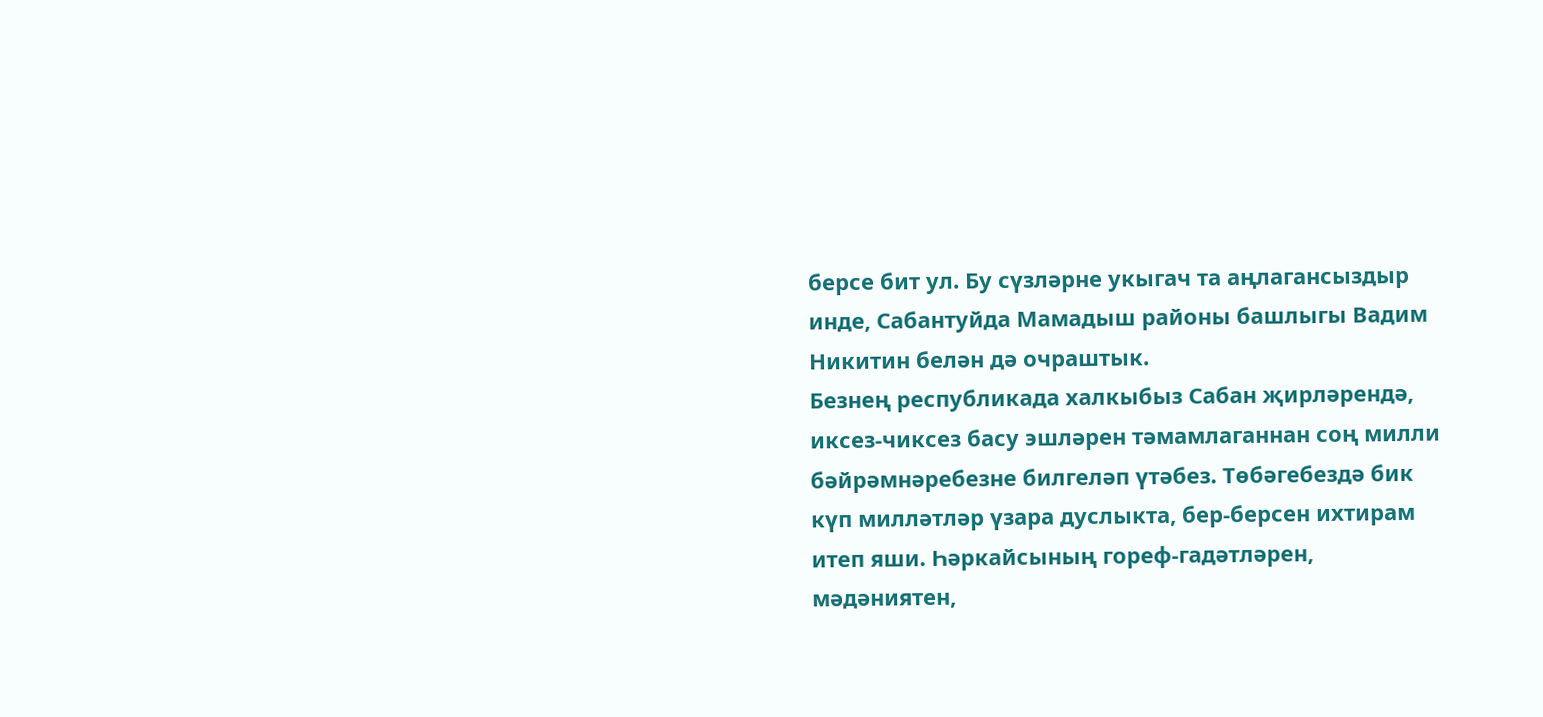берсе бит ул. Бу сүзләрне укыгач та аңлагансыздыр инде, Сабантуйда Мамадыш районы башлыгы Вадим Никитин белән дә очраштык.
Безнең республикада халкыбыз Сабан җирләрендә, иксез-чиксез басу эшләрен тәмамлаганнан соң милли бәйрәмнәребезне билгеләп үтәбез. Төбәгебездә бик күп милләтләр үзара дуслыкта, бер-берсен ихтирам итеп яши. Һәркайсының гореф-гадәтләрен, мәдәниятен,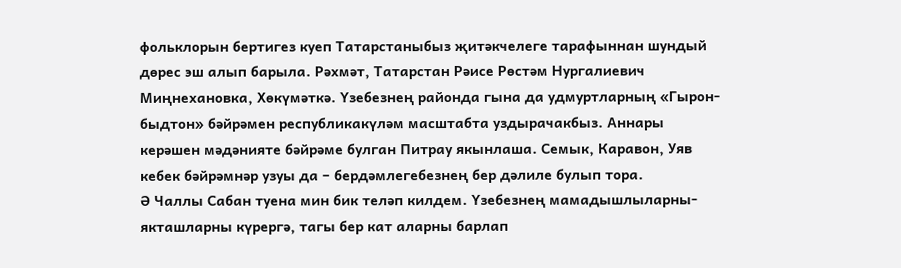фольклорын бертигез куеп Татарстаныбыз җитәкчелеге тарафыннан шундый дөрес эш алып барыла. Рәхмәт, Татарстан Рәисе Рөстәм Нургалиевич Миңнехановка, Хөкүмәткә. Үзебезнең районда гына да удмуртларның «Гырон-быдтон» бәйрәмен республикакүләм масштабта уздырачакбыз. Аннары керәшен мәдәнияте бәйрәме булган Питрау якынлаша. Семык, Каравон, Уяв кебек бәйрәмнәр узуы да – бердәмлегебезнең бер дәлиле булып тора.
Ә Чаллы Сабан туена мин бик теләп килдем. Үзебезнең мамадышлыларны-якташларны күрергә, тагы бер кат аларны барлап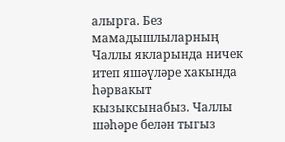алырга. Без мамадышлыларның Чаллы якларында ничек итеп яшәүләре хакында һәрвакыт кызыксынабыз. Чаллы шәһәре белән тыгыз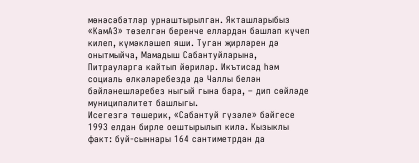мөнәсәбәтләр урнаштырылган. Якташларыбыз «КамАЗ» төзелгән беренче еллардан башлап күчеп килеп, күмәкләшеп яши. Туган җирләрен дә онытмыйча, Мамадыш Сабантуйларына, Питрауларга кайтып йөриләр. Икътисад һәм социаль өлкәләребездә дә Чаллы белән бәйләнешләребез ныгый гына бара, – дип сөйләде муниципалитет башлыгы.
Исегезгә төшерик, «Сабантуй гүзәле» бәйгесе 1993 елдан бирле оештырылып килә. Кызыклы факт: буй-сыннары 164 сантиметрдан да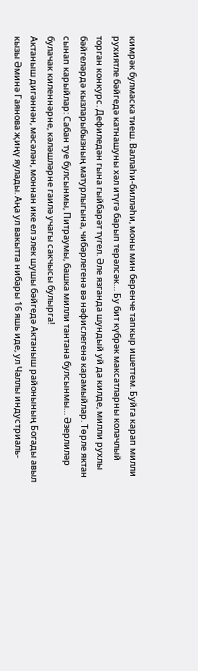кимрәк булмаска тиеш. Валлаһи-билләһи, моны мин беренче тапкыр ишеттем. Буйга карап милли рухиятле бәйгедә катнашуны хәл итүгә барып терәлсәк… Бу бит күбрәк максатларны колачлый торган конкурс. Дефиледән гына гыйбарәт түгел. Әле язганда шундый уй да килде, милли рухлы бәйгеләрдә кызларыбызның матурлыгына, чибәрлегенә вә нәфислегенә карамыйлар. Төрле яктан сынап карыйлар: Сабан туе булсынмы, Питраумы, башка милли тантана булсынмы… Әзерлиләр булачак киленнәрне, кәләшләрне гаилә учагы сакчысы булырга!
Актаныш дигәннән, мәсәлән, моннан ике ел элек шушы бәйгедә Актаныш районының Богады авыл кызы Әминә Гаянова җиңү яулады. Аңа ул вакытта нибары 16 яшь иде, ул Чаллы индустриаль-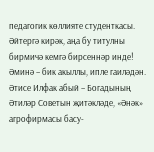педагогик көллияте студенткасы. Әйтергә кирәк, аңа бу титулны бирмичә кемгә бирсеннәр инде! Әминә – бик акыллы, ипле гаиләдән. Әтисе Илфак абый – Богадының Әтиләр Советын җитәкләде, «Әнәк» агрофирмасы басу-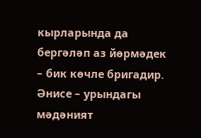кырларында да бергәләп аз йөрмәдек – бик көчле бригадир. Әнисе – урындагы мәдәният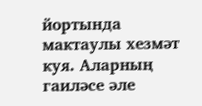йортында мактаулы хезмәт куя. Аларның гаиләсе әле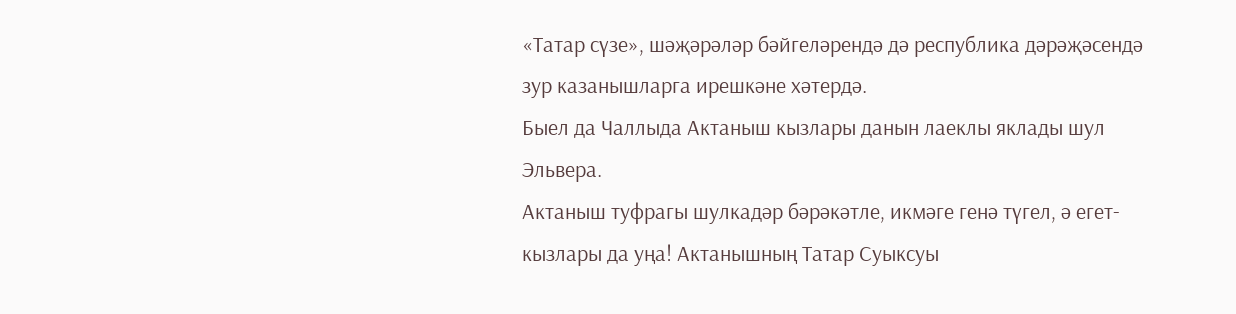«Татар сүзе», шәҗәрәләр бәйгеләрендә дә республика дәрәҗәсендә зур казанышларга ирешкәне хәтердә.
Быел да Чаллыда Актаныш кызлары данын лаеклы яклады шул Эльвера.
Актаныш туфрагы шулкадәр бәрәкәтле, икмәге генә түгел, ә егет-кызлары да уңа! Актанышның Татар Суыксуы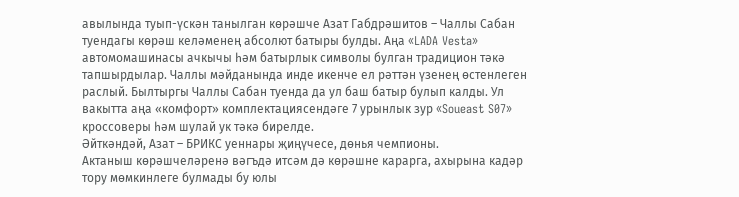авылында туып-үскән танылган көрәшче Азат Габдрәшитов – Чаллы Сабан туендагы көрәш келәменең абсолют батыры булды. Аңа «LADA Vesta» автомомашинасы ачкычы һәм батырлык символы булган традицион тәкә тапшырдылар. Чаллы мәйданында инде икенче ел рәттән үзенең өстенлеген раслый. Былтыргы Чаллы Сабан туенда да ул баш батыр булып калды. Ул вакытта аңа «комфорт» комплектациясендәге 7 урынлык зур «Soueast S07» кроссоверы һәм шулай ук тәкә бирелде.
Әйткәндәй, Азат – БРИКС уеннары җиңүчесе, дөнья чемпионы.
Актаныш көрәшчеләренә вәгъдә итсәм дә көрәшне карарга, ахырына кадәр тору мөмкинлеге булмады бу юлы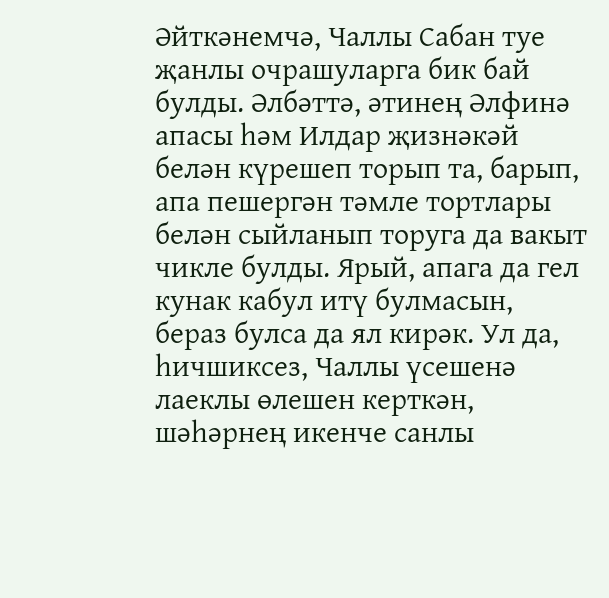Әйткәнемчә, Чаллы Сабан туе җанлы очрашуларга бик бай булды. Әлбәттә, әтинең Әлфинә апасы һәм Илдар җизнәкәй белән күрешеп торып та, барып, апа пешергән тәмле тортлары белән сыйланып торуга да вакыт чикле булды. Ярый, апага да гел кунак кабул итү булмасын, бераз булса да ял кирәк. Ул да, һичшиксез, Чаллы үсешенә лаеклы өлешен керткән, шәһәрнең икенче санлы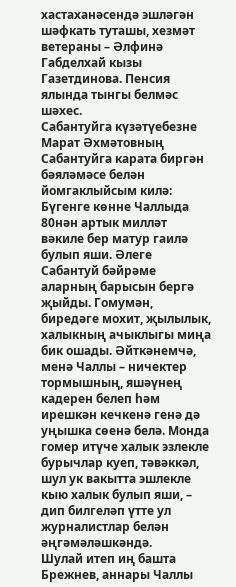хастаханәсендә эшләгән шәфкать туташы, хезмәт ветераны – Әлфинә Габделхай кызы Газетдинова. Пенсия ялында тынгы белмәс шәхес.
Сабантуйга күзәтүебезне Марат Әхмәтовның Сабантуйга карата биргән бәяләмәсе белән йомгаклыйсым килә:
Бүгенге көнне Чаллыда 80нән артык милләт вәкиле бер матур гаилә булып яши. Әлеге Сабантуй бәйрәме аларның барысын бергә җыйды. Гомумән, биредәге мохит, җылылык, халыкның ачыклыгы миңа бик ошады. Әйткәнемчә, менә Чаллы – ничектер тормышның, яшәүнең кадерен белеп һәм ирешкән кечкенә генә дә уңышка сөенә белә. Монда гомер итүче халык эзлекле бурычлар куеп, тәвәккәл, шул ук вакытта эшлекле кыю халык булып яши, – дип билгеләп үтте ул журналистлар белән әңгәмәләшкәндә.
Шулай итеп иң башта Брежнев, аннары Чаллы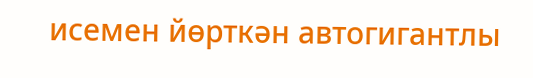исемен йөрткән автогигантлы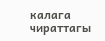калага чираттагы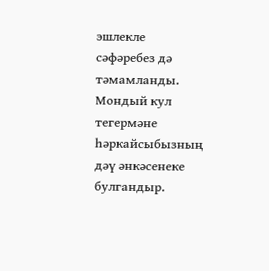эшлекле сәфәребез дә тәмамланды.
Мондый кул тегермәне һәркайсыбызның дәү әнкәсенеке булгандыр.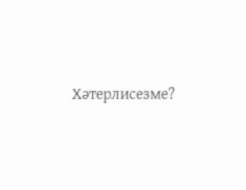Хәтерлисезме?